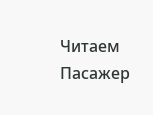Читаем Пасажер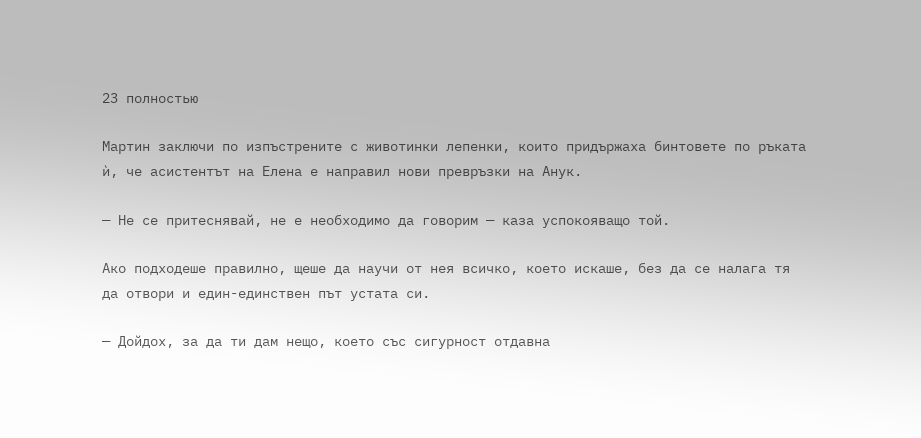23 полностью

Мартин заключи по изпъстрените с животинки лепенки, които придържаха бинтовете по ръката ѝ, че асистентът на Елена е направил нови превръзки на Анук.

— Не се притеснявай, не е необходимо да говорим — каза успокояващо той.

Ако подходеше правилно, щеше да научи от нея всичко, което искаше, без да се налага тя да отвори и един-единствен път устата си.

— Дойдох, за да ти дам нещо, което със сигурност отдавна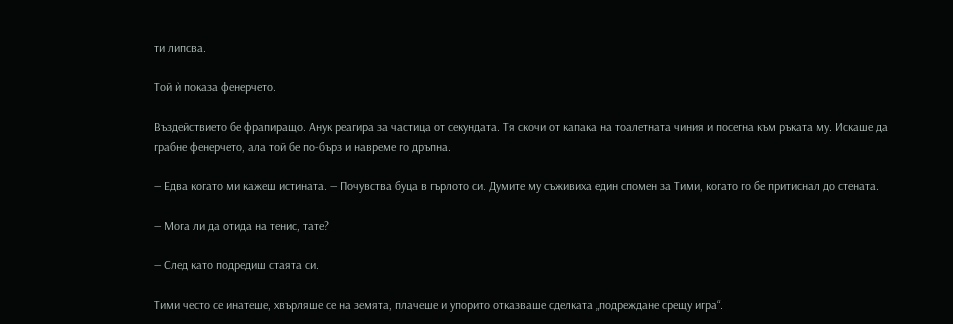ти липсва.

Той ѝ показа фенерчето.

Въздействието бе фрапиращо. Анук реагира за частица от секундата. Тя скочи от капака на тоалетната чиния и посегна към ръката му. Искаше да грабне фенерчето, ала той бе по-бърз и навреме го дръпна.

— Едва когато ми кажеш истината. — Почувства буца в гърлото си. Думите му съживиха един спомен за Тими, когато го бе притиснал до стената.

— Мога ли да отида на тенис, тате?

— След като подредиш стаята си.

Тими често се инатеше, хвърляше се на земята, плачеше и упорито отказваше сделката „подреждане срещу игра“.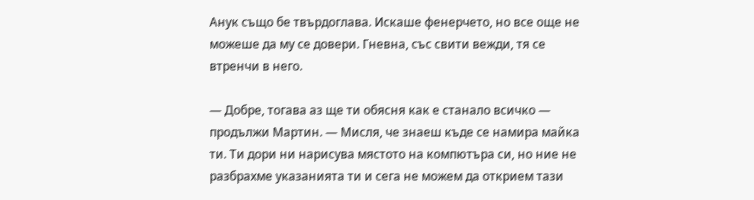Анук също бе твърдоглава. Искаше фенерчето, но все още не можеше да му се довери. Гневна, със свити вежди, тя се втренчи в него.

— Добре, тогава аз ще ти обясня как е станало всичко — продължи Мартин. — Мисля, че знаеш къде се намира майка ти. Ти дори ни нарисува мястото на компютъра си, но ние не разбрахме указанията ти и сега не можем да открием тази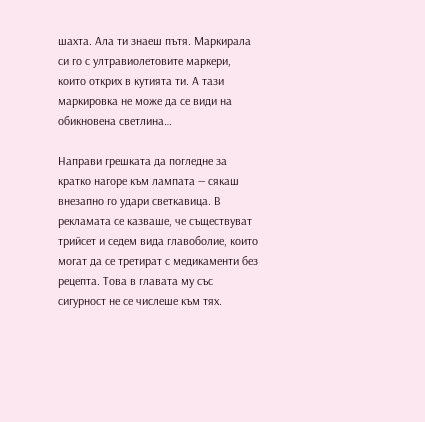шахта. Ала ти знаеш пътя. Маркирала си го с ултравиолетовите маркери, които открих в кутията ти. А тази маркировка не може да се види на обикновена светлина…

Направи грешката да погледне за кратко нагоре към лампата — сякаш внезапно го удари светкавица. В рекламата се казваше, че съществуват трийсет и седем вида главоболие, които могат да се третират с медикаменти без рецепта. Това в главата му със сигурност не се числеше към тях.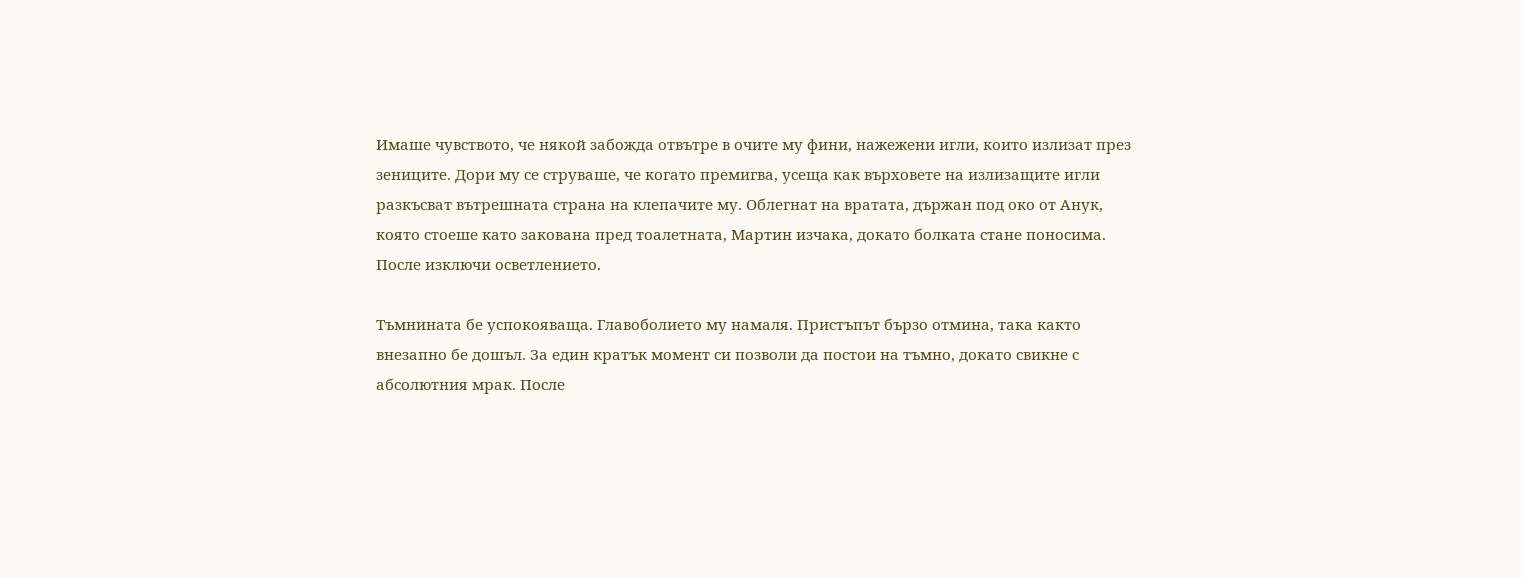Имаше чувството, че някой забожда отвътре в очите му фини, нажежени игли, които излизат през зениците. Дори му се струваше, че когато премигва, усеща как върховете на излизащите игли разкъсват вътрешната страна на клепачите му. Облегнат на вратата, държан под око от Анук, която стоеше като закована пред тоалетната, Мартин изчака, докато болката стане поносима. После изключи осветлението.

Тъмнината бе успокояваща. Главоболието му намаля. Пристъпът бързо отмина, така както внезапно бе дошъл. За един кратък момент си позволи да постои на тъмно, докато свикне с абсолютния мрак. После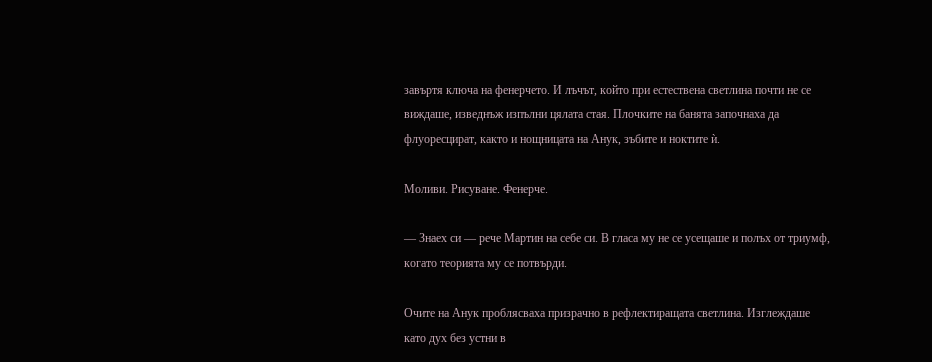завъртя ключа на фенерчето. И лъчът, който при естествена светлина почти не се виждаше, изведнъж изпълни цялата стая. Плочките на банята започнаха да флуоресцират, както и нощницата на Анук, зъбите и ноктите ѝ.

Моливи. Рисуване. Фенерче.

— Знаех си — рече Мартин на себе си. В гласа му не се усещаше и полъх от триумф, когато теорията му се потвърди.

Очите на Анук проблясваха призрачно в рефлектиращата светлина. Изглеждаше като дух без устни в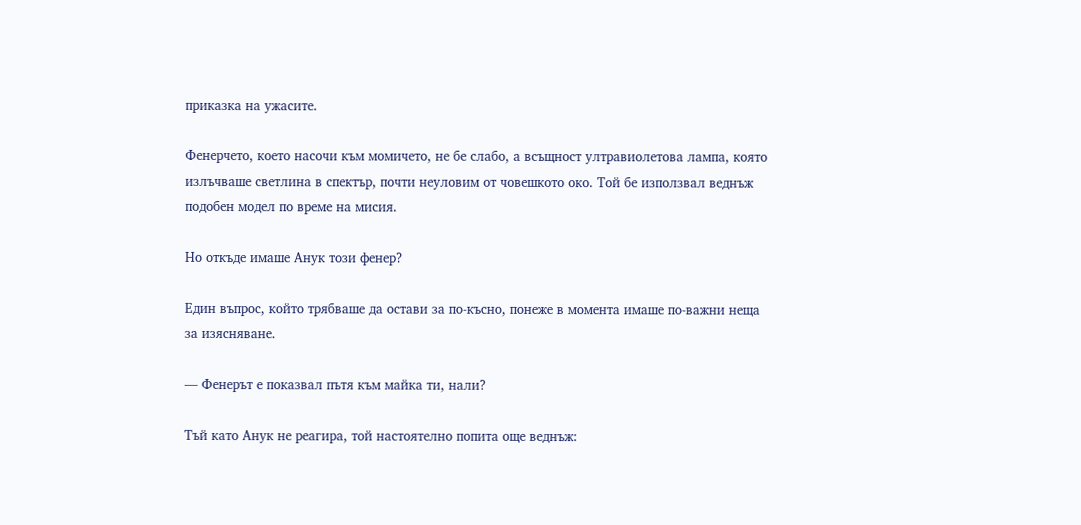приказка на ужасите.

Фенерчето, което насочи към момичето, не бе слабо, а всъщност ултравиолетова лампа, която излъчваше светлина в спектър, почти неуловим от човешкото око. Той бе използвал веднъж подобен модел по време на мисия.

Но откъде имаше Анук този фенер?

Един въпрос, който трябваше да остави за по-късно, понеже в момента имаше по-важни неща за изясняване.

— Фенерът е показвал пътя към майка ти, нали?

Тъй като Анук не реагира, той настоятелно попита още веднъж: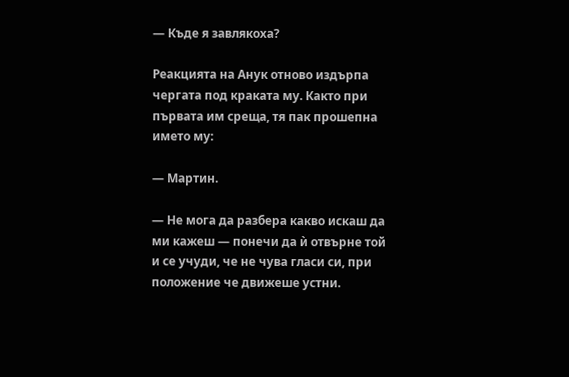— Къде я завлякоха?

Реакцията на Анук отново издърпа чергата под краката му. Както при първата им среща, тя пак прошепна името му:

— Мартин.

— Не мога да разбера какво искаш да ми кажеш — понечи да ѝ отвърне той и се учуди, че не чува гласи си, при положение че движеше устни.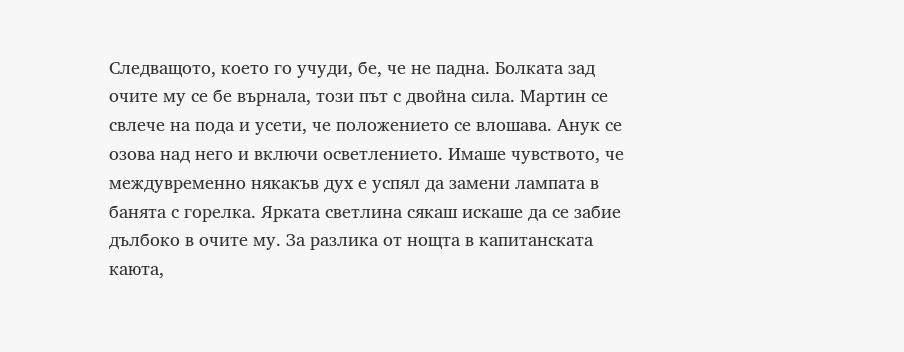Следващото, което го учуди, бе, че не падна. Болката зад очите му се бе върнала, този път с двойна сила. Мартин се свлече на пода и усети, че положението се влошава. Анук се озова над него и включи осветлението. Имаше чувството, че междувременно някакъв дух е успял да замени лампата в банята с горелка. Ярката светлина сякаш искаше да се забие дълбоко в очите му. За разлика от нощта в капитанската каюта,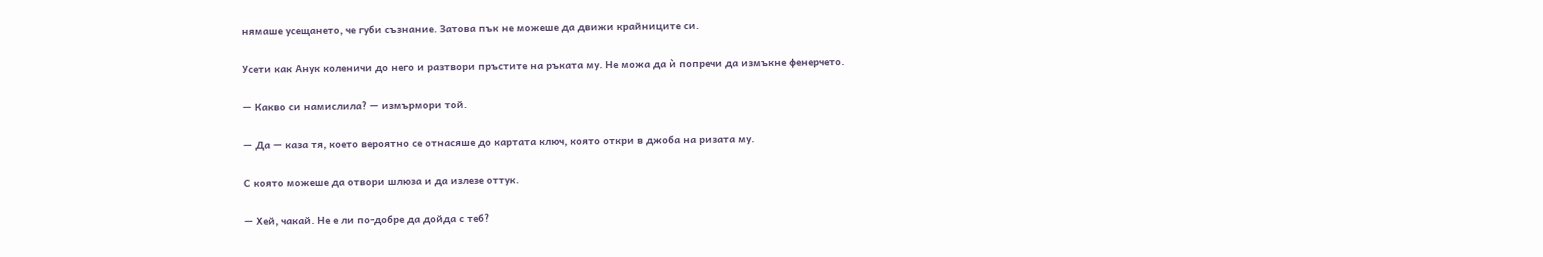нямаше усещането, че губи съзнание. Затова пък не можеше да движи крайниците си.

Усети как Анук коленичи до него и разтвори пръстите на ръката му. Не можа да ѝ попречи да измъкне фенерчето.

— Какво си намислила? — измърмори той.

— Да — каза тя, което вероятно се отнасяше до картата ключ, която откри в джоба на ризата му.

С която можеше да отвори шлюза и да излезе оттук.

— Хей, чакай. Не е ли по-добре да дойда с теб?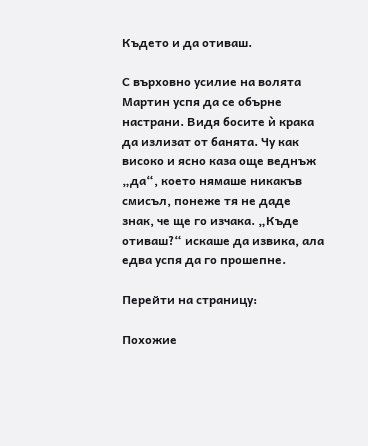Където и да отиваш.

С върховно усилие на волята Мартин успя да се обърне настрани. Видя босите ѝ крака да излизат от банята. Чу как високо и ясно каза още веднъж „да“, което нямаше никакъв смисъл, понеже тя не даде знак, че ще го изчака. „Къде отиваш?“ искаше да извика, ала едва успя да го прошепне.

Перейти на страницу:

Похожие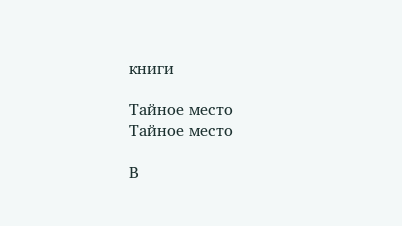книги

Тайное место
Тайное место

В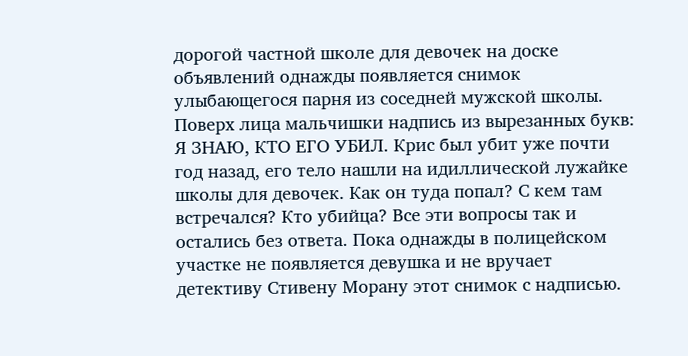дорогой частной школе для девочек на доске объявлений однажды появляется снимок улыбающегося парня из соседней мужской школы. Поверх лица мальчишки надпись из вырезанных букв: Я ЗНАЮ, КТО ЕГО УБИЛ. Крис был убит уже почти год назад, его тело нашли на идиллической лужайке школы для девочек. Как он туда попал? С кем там встречался? Кто убийца? Все эти вопросы так и остались без ответа. Пока однажды в полицейском участке не появляется девушка и не вручает детективу Стивену Морану этот снимок с надписью.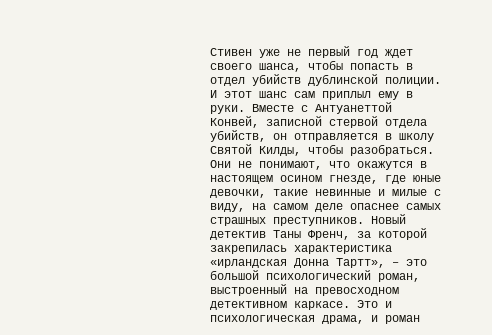Стивен уже не первый год ждет своего шанса, чтобы попасть в отдел убийств дублинской полиции. И этот шанс сам приплыл ему в руки. Вместе с Антуанеттой Конвей, записной стервой отдела убийств, он отправляется в школу Святой Килды, чтобы разобраться. Они не понимают, что окажутся в настоящем осином гнезде, где юные девочки, такие невинные и милые с виду, на самом деле опаснее самых страшных преступников. Новый детектив Таны Френч, за которой закрепилась характеристика «ирландская Донна Тартт», – это большой психологический роман, выстроенный на превосходном детективном каркасе. Это и психологическая драма, и роман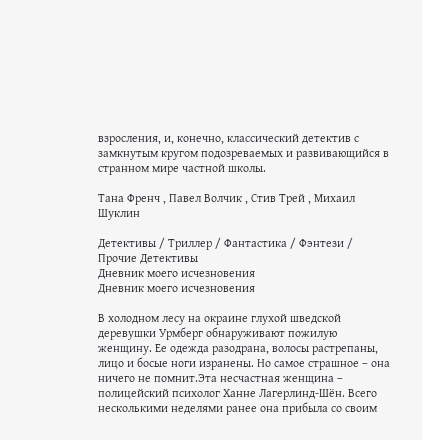взросления, и, конечно, классический детектив с замкнутым кругом подозреваемых и развивающийся в странном мире частной школы.

Тана Френч , Павел Волчик , Стив Трей , Михаил Шуклин

Детективы / Триллер / Фантастика / Фэнтези / Прочие Детективы
Дневник моего исчезновения
Дневник моего исчезновения

В холодном лесу на окраине глухой шведской деревушки Урмберг обнаруживают пожилую женщину. Ее одежда разодрана, волосы растрепаны, лицо и босые ноги изранены. Но самое страшное – она ничего не помнит.Эта несчастная женщина – полицейский психолог Ханне Лагерлинд-Шён. Всего несколькими неделями ранее она прибыла со своим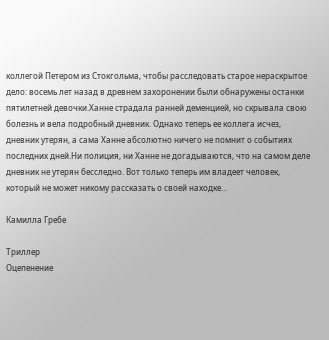коллегой Петером из Стокгольма, чтобы расследовать старое нераскрытое дело: восемь лет назад в древнем захоронении были обнаружены останки пятилетней девочки.Ханне страдала ранней деменцией, но скрывала свою болезнь и вела подробный дневник. Однако теперь ее коллега исчез, дневник утерян, а сама Ханне абсолютно ничего не помнит о событиях последних дней.Ни полиция, ни Ханне не догадываются, что на самом деле дневник не утерян бесследно. Вот только теперь им владеет человек, который не может никому рассказать о своей находке…

Камилла Гребе

Триллер
Оцепенение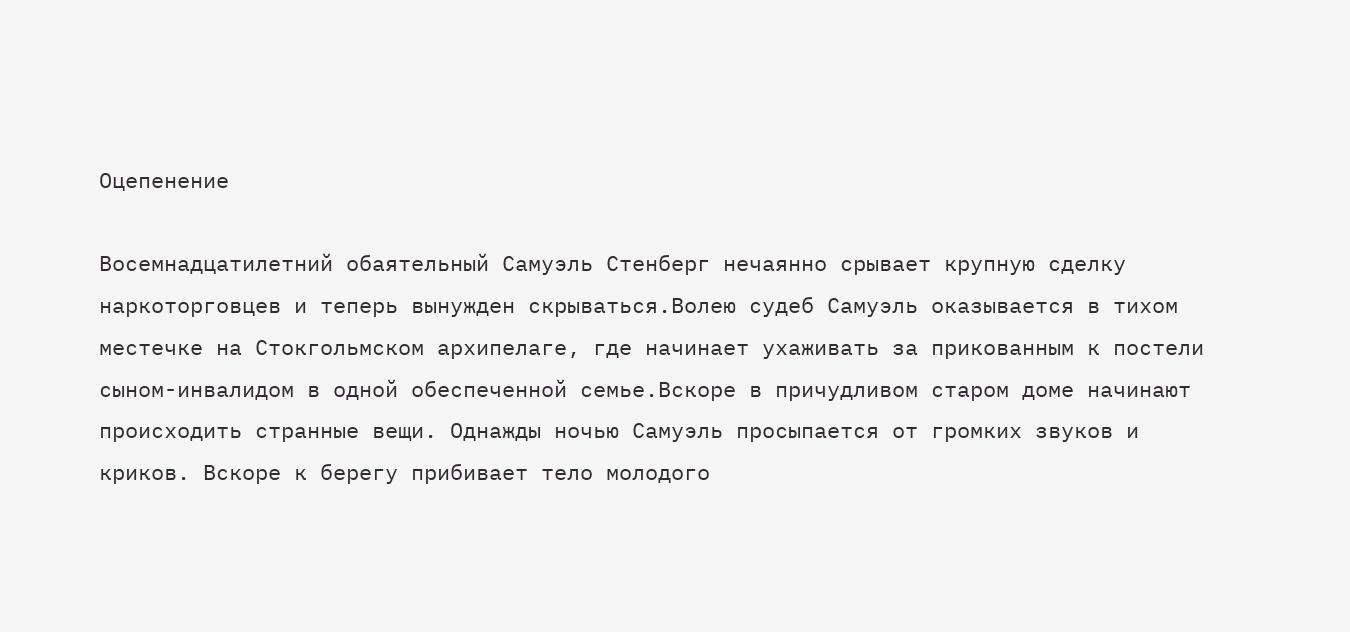Оцепенение

Восемнадцатилетний обаятельный Самуэль Стенберг нечаянно срывает крупную сделку наркоторговцев и теперь вынужден скрываться.Волею судеб Самуэль оказывается в тихом местечке на Стокгольмском архипелаге, где начинает ухаживать за прикованным к постели сыном-инвалидом в одной обеспеченной семье.Вскоре в причудливом старом доме начинают происходить странные вещи. Однажды ночью Самуэль просыпается от громких звуков и криков. Вскоре к берегу прибивает тело молодого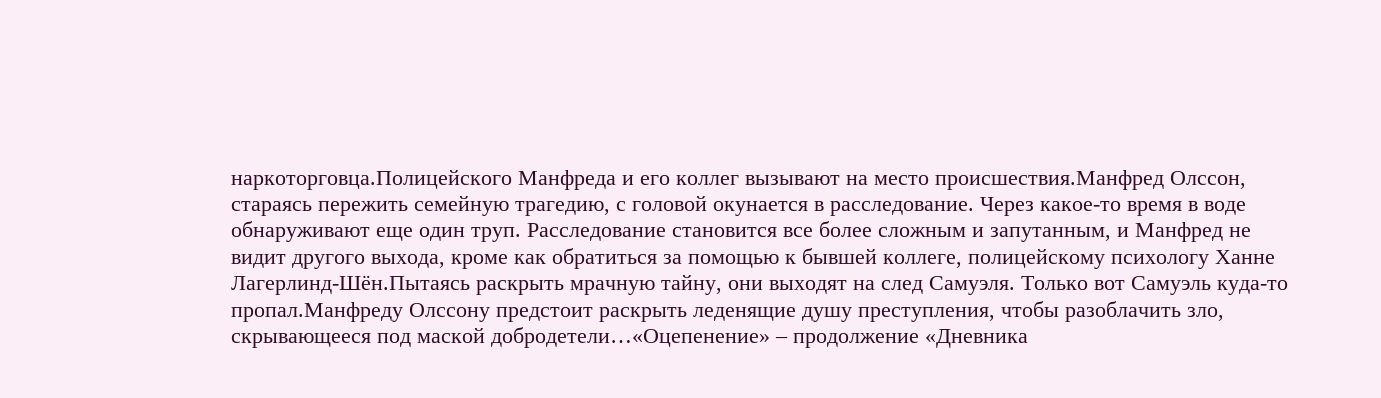наркоторговца.Полицейского Манфреда и его коллег вызывают на место происшествия.Манфред Олссон, стараясь пережить семейную трагедию, с головой окунается в расследование. Через какое-то время в воде обнаруживают еще один труп. Расследование становится все более сложным и запутанным, и Манфред не видит другого выхода, кроме как обратиться за помощью к бывшей коллеге, полицейскому психологу Ханне Лагерлинд-Шён.Пытаясь раскрыть мрачную тайну, они выходят на след Самуэля. Только вот Самуэль куда-то пропал.Манфреду Олссону предстоит раскрыть леденящие душу преступления, чтобы разоблачить зло, скрывающееся под маской добродетели…«Оцепенение» – продолжение «Дневника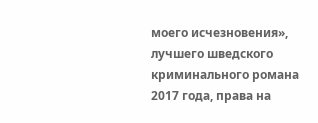моего исчезновения», лучшего шведского криминального романа 2017 года, права на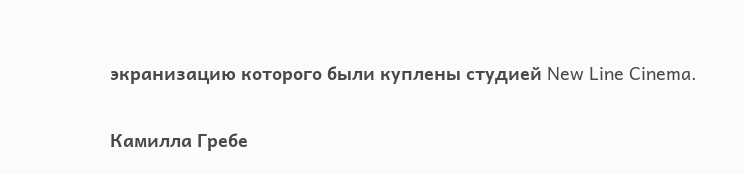экранизацию которого были куплены студией New Line Cinema.

Камилла Гребе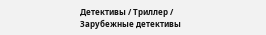Детективы / Триллер / Зарубежные детективы